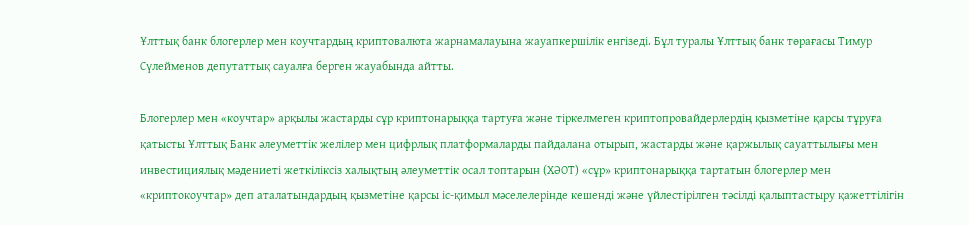Ұлттық банк блогерлер мен коучтардың криптовалюта жарнамалауына жауапкершілік енгізеді. Бұл туралы Ұлттық банк төрағасы Тимур Сүлейменов депутаттық сауалға берген жауабында айтты.

Блогерлер мен «коучтар» арқылы жастарды сұр криптонарыққа тартуға және тіркелмеген криптопровайдерлердің қызметіне қарсы тұруға қатысты Ұлттық Банк әлеуметтік желілер мен цифрлық платформаларды пайдалана отырып, жастарды және қаржылық сауаттылығы мен инвестициялық мәдениеті жеткіліксіз халықтың әлеуметтік осал топтарын (ХӘОТ) «сұр» криптонарыққа тартатын блогерлер мен «криптокоучтар» деп аталатындардың қызметіне қарсы іс-қимыл мәселелерінде кешенді және үйлестірілген тәсілді қалыптастыру қажеттілігін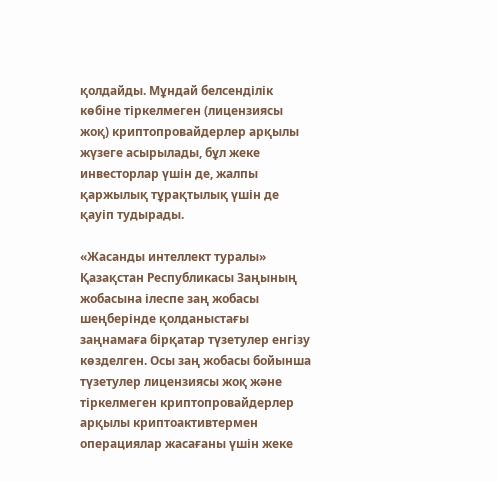қолдайды. Мұндай белсенділік көбіне тіркелмеген (лицензиясы жоқ) криптопровайдерлер арқылы жүзеге асырылады, бұл жеке инвесторлар үшін де, жалпы қаржылық тұрақтылық үшін де қауіп тудырады.

«Жасанды интеллект туралы» Қазақстан Республикасы Заңының жобасына ілеспе заң жобасы шеңберінде қолданыстағы заңнамаға бірқатар түзетулер енгізу көзделген. Осы заң жобасы бойынша түзетулер лицензиясы жоқ және тіркелмеген криптопровайдерлер арқылы криптоактивтермен операциялар жасағаны үшін жеке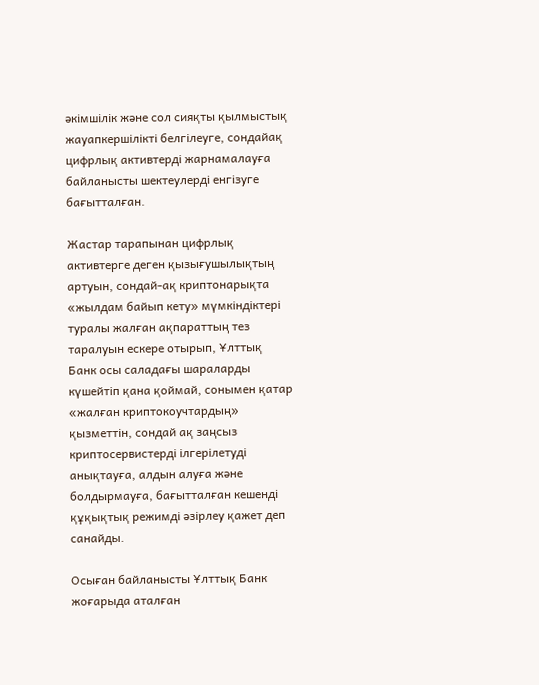әкімшілік және сол сияқты қылмыстық жауапкершілікті белгілеуге, сондайақ цифрлық активтерді жарнамалауға байланысты шектеулерді енгізуге бағытталған.

Жастар тарапынан цифрлық активтерге деген қызығушылықтың артуын, сондай-ақ криптонарықта «жылдам байып кету» мүмкіндіктері туралы жалған ақпараттың тез таралуын ескере отырып, Ұлттық Банк осы саладағы шараларды күшейтіп қана қоймай, сонымен қатар «жалған криптокоучтардың» қызметтін, сондай ақ заңсыз криптосервистерді ілгерілетуді анықтауға, алдын алуға және болдырмауға, бағытталған кешенді құқықтық режимді әзірлеу қажет деп санайды.

Осыған байланысты Ұлттық Банк жоғарыда аталған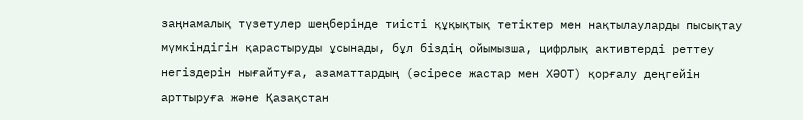заңнамалық түзетулер шеңберінде тиісті құқықтық тетіктер мен нақтылауларды пысықтау мүмкіндігін қарастыруды ұсынады, бұл біздің ойымызша, цифрлық активтерді реттеу негіздерін нығайтуға, азаматтардың (әсіресе жастар мен ХӘОТ) қорғалу деңгейін арттыруға және Қазақстан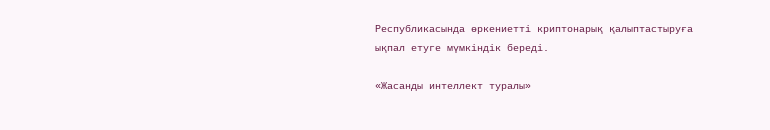Республикасында өркениетті криптонарық қалыптастыруға ықпал етуге мүмкіндік береді.

«Жасанды интеллект туралы»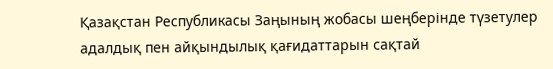Қазақстан Республикасы Заңының жобасы шеңберінде түзетулер адалдық пен айқындылық қағидаттарын сақтай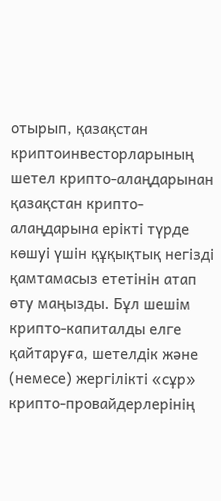отырып, қазақстан криптоинвесторларының шетел крипто-алаңдарынан қазақстан крипто-алаңдарына ерікті түрде көшуі үшін құқықтық негізді қамтамасыз ететінін атап өту маңызды. Бұл шешім крипто-капиталды елге қайтаруға, шетелдік және (немесе) жергілікті «сұр» крипто-провайдерлерінің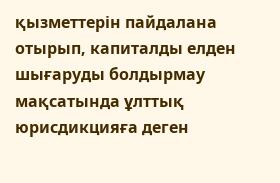қызметтерін пайдалана отырып, капиталды елден шығаруды болдырмау мақсатында ұлттық юрисдикцияға деген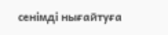сенімді нығайтуға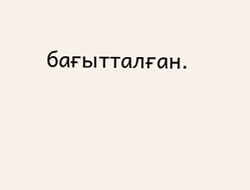бағытталған.